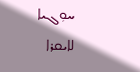ܚܘܼܓܝܐ ܠܐܝܩܪܐ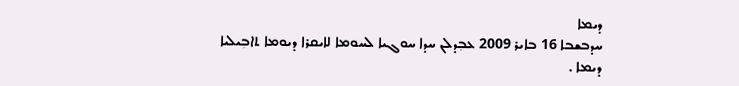ܕܝܡܐ
ܚܕܒܫܒܐ 16 ܒܐܝܪ 2009 ܥܒܼܕܠܢ ܚܕܐ ܚܘܓܝܐ ܠܚܘܡܐ ܠܐܝܩܪܐ ܕܝܘܡܐ ܬܐܒܼܝܠܝܐ ܕܝܡܐ .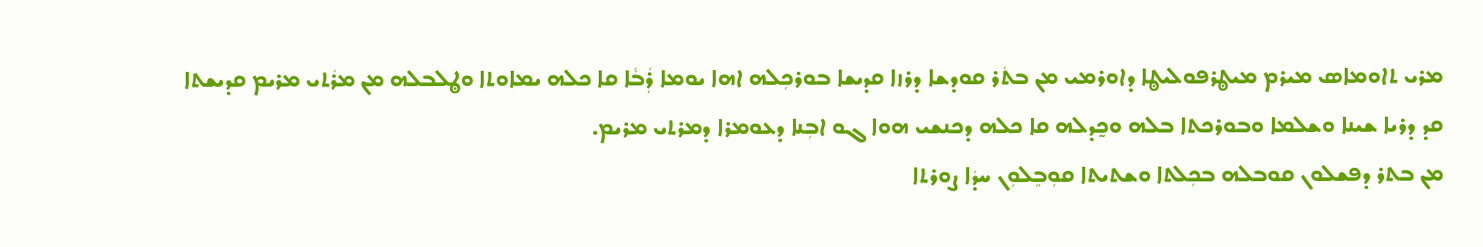ܡܪܝ ܬܐܘܡܐܣ ܡܝܪܡ ܡܝܜܪܦܘܠܝܜܐ ܕܐܘܪܡܝ ܡܢ ܒܬܿܪ ܩܘܕܫܐ ܕܪܙܐ ܩܕܝܫܐ ܒܘܪܟܼܠܗ ܐܗܐ ܝܘܡܐ ܪܲܒܵܐ ܩܐ ܟܠܗ ܝܡܐܘܬܐ ܘܜܠܒܠܗ ܡܢ ܡܪܿܬܝ ܡܪܝܡ ܩܕܝܫܬܐ ܩܕ ܕܪܝܐ ܫܝܢܐ ܘܫܠܡܐ ܘܒܘܪܟܬܐ ܒܠܗ ܘܟ̰ܕܠܗ ܩܐ ܟܠܗ ܕܟܢܫܝ ܗܘܐ ܓܘ ܐܒܼܢܐ ܕܥܘܡܪܐ ܕܡܪܬܝ ܡܪܝܡ.
ܡܢ ܒܬܪ ܕܦܫܠܘܢ ܩܘܒܠܗ ܒܟܼܠܬܐ ܘܫܬܝܬܐ ܩܘܼܒܸܠܘܼܢ ܚܕܿܐ ܨܘܪܬܐ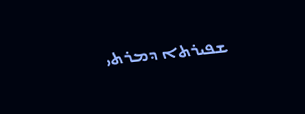ܫܦܝܪܬܐ ܕܡܪܬܝ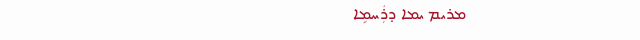ܡܪܝܡ ܝܡܐ ܕܪܲܚܡܹܐ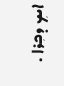ܐܝܟܼ ܕܟܼܪܐ .